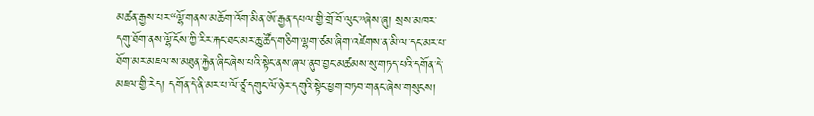མཚན་རྒྱས་པར་“ལྷོ་གནས་མཆོག་འོག་མིན་ཨོ་རྒྱན་དཔལ་གྱི་གྲོ་བོ་ལུང་”ཞེས་ཞུ། སྲས་མཁར་དགུ་ཐོག་ནས་ལྷོ་ངོས་ཀྱི་རིར་རྐང་ཐང་མར་ཆུ་ཚོད་གཅིག་ལྷག་ཙམ་ཞིག་འཛེགས་ན་མི་ལ་དང་མར་པ་ཐོག་མར་མཇལ་ས་མཐུན་རྐྱེན་ཞིང་ཞེས་པའི་སྟེང་ནས་ཞལ་ནུབ་བྱང་མཚམས་སུ་གཏད་པའི་དགོན་དེ་མཇལ་གྱི་རེད། དགོན་དེ་ནི་མར་པ་ལོ་ཙཱ་དགུང་ལོ་ཉེར་དགུའི་སྟེང་ཕྱག་བཏབ་གནང་ཞེས་གསུངས།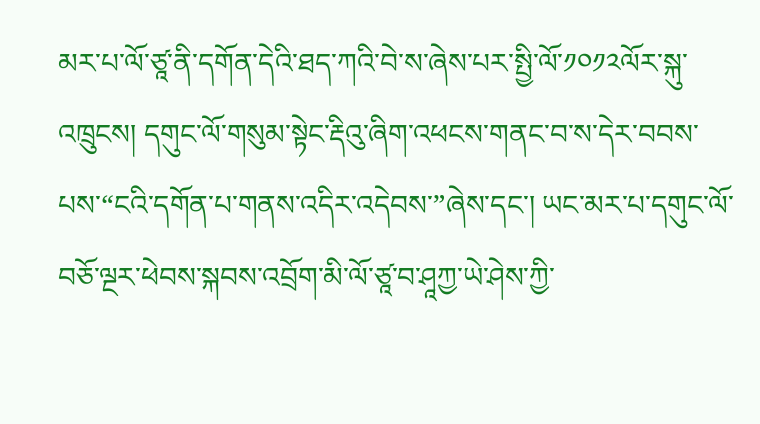མར་པ་ལོ་ཙཱ་ནི་དགོན་དེའི་ཐད་ཀའི་བེ་ས་ཞེས་པར་སྤྱི་ལོ་༡༠༡༢ལོར་སྐུ་འཁྲུངས། དགུང་ལོ་གསུམ་སྟེང་རྡིའུ་ཞིག་འཕངས་གནང་བ་ས་དེར་བབས་པས་“ངའི་དགོན་པ་གནས་འདིར་འདེབས་”ཞེས་དང་། ཡང་མར་པ་དགུང་ལོ་བཅོ་ལྔར་ཕེབས་སྐབས་འབྲོག་མི་ལོ་ཙཱ་བ་ཤཱཀྱ་ཡེ་ཤེས་ཀྱི་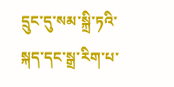དྲུང་དུ་སམ་སྐྲི་ཏའི་སྐད་དང་སྒྲ་རིག་པ་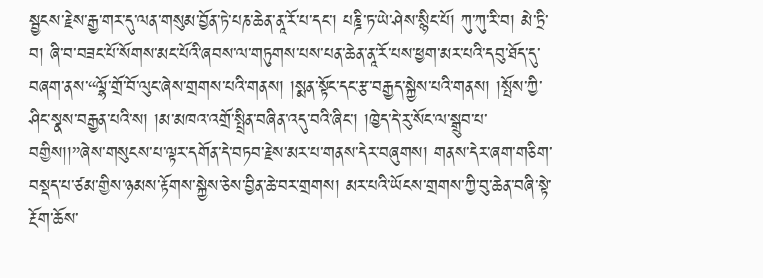སྦྱངས་རྗེས་རྒྱ་གར་དུ་ལན་གསུམ་བྱོན་ཏེ་པཎ་ཆེན་ནཱ་རོ་པ་དང་། པཎྜི་ཏ་ཡེ་ཤེས་སྙིང་པོ། ཀུ་ཀུ་རི་བ། མེ་ཏྲི་བ། ཞི་བ་བཟང་པོ་སོགས་མང་པོའི་ཞབས་ལ་གཏུགས་པས་པན་ཆེན་ནཱ་རོ་པས་ཕྱག་མར་པའི་དབུ་ཐོད་དུ་བཞག་ནས་“ལྷོ་གྲོ་བོ་ལུང་ཞེས་གྲགས་པའི་གནས། །སྨན་སྟོང་དང་རྩ་བརྒྱད་སྐྱེས་པའི་གནས། །སྤོས་ཀྱི་ཤིང་སྣས་བརྒྱན་པའི་ས། །མ་མཁའ་འགྲོ་སྤྲིན་བཞིན་འདུ་བའི་ཞིང་། །ཁྱེད་དེ་རུ་སོང་ལ་སྒྲུབ་པ་བགྱིས།།”ཞེས་གསུངས་པ་ལྟར་དགོན་དེ་བཏབ་རྗེས་མར་པ་གནས་དེར་བཞུགས། གནས་དེར་ཞག་གཅིག་བསྡད་པ་ཙམ་གྱིས་ཉམས་རྟོགས་སྐྱེས་ཅེས་བྱིན་ཆེ་བར་གྲགས། མར་པའི་ཡོངས་གྲགས་ཀྱི་བུ་ཆེན་བཞི་སྟེ་རྔོག་ཆོས་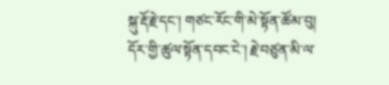སྐུ་རྡོ་རྗེ་དང་། གཙང་རོང་གི་མེ་སྟོན་ཚོམ་བུ། དོར་གྱི་ཚུལ་སྟོན་དབང་ངེ་། རྗེ་བཙུན་མི་ལ་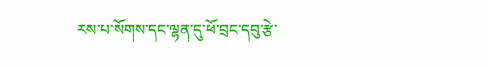རས་པ་སོགས་དང་ལྷན་དུ་ཕོ་བྲང་དབུ་རྩེ་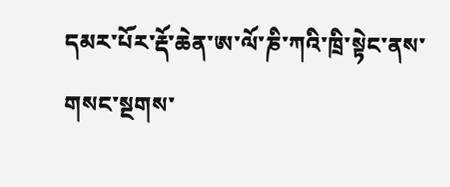དམར་པོར་རྡོ་ཆེན་ཨ་ལོ་ཎི་ཀའི་ཁྲི་སྟེང་ནས་གསང་སྔགས་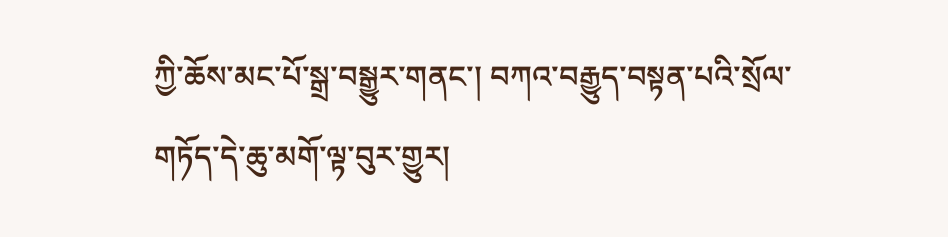ཀྱི་ཆོས་མང་པོ་སྒྲ་བསྒྱུར་གནང་། བཀའ་བརྒྱུད་བསྟན་པའི་སྲོལ་གཏོད་དེ་ཆུ་མགོ་ལྟ་བུར་གྱུར།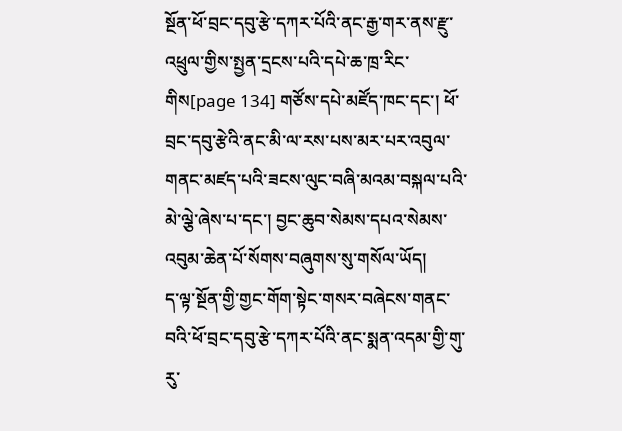སྔོན་ཕོ་བྲང་དབུ་རྩེ་དཀར་པོའི་ནང་རྒྱ་གར་ནས་རྫུ་འཕྲུལ་གྱིས་སྤྱན་དྲངས་པའི་དཔེ་ཆ་ཁྲ་རིང་གིས[page 134] གཙོས་དཔེ་མཛོད་ཁང་དང་། ཕོ་བྲང་དབུ་རྩེའི་ནང་མི་ལ་རས་པས་མར་པར་འབུལ་གནང་མཛད་པའི་ཟངས་ལུང་བཞི་མའམ་བསྐལ་པའི་མེ་ལྕེ་ཞེས་པ་དང་། བྱང་ཆུབ་སེམས་དཔའ་སེམས་འབུམ་ཆེན་པོ་སོགས་བཞུགས་སུ་གསོལ་ཡོད།
ད་ལྟ་སྔོན་གྱི་གྱང་གོག་སྟེང་གསར་བཞེངས་གནང་བའི་ཕོ་བྲང་དབུ་རྩེ་དཀར་པོའི་ནང་སྨན་འདམ་གྱི་གུ་རུ་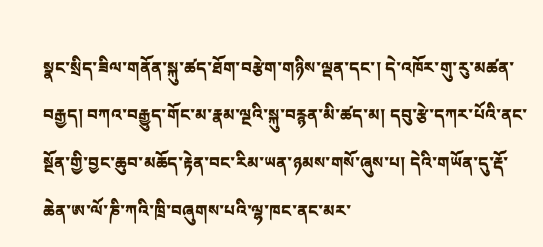སྣང་སྲིད་ཟིལ་གནོན་སྐུ་ཚད་ཐོག་བརྩེག་གཉིས་ལྡན་དང་། དེ་འཁོར་གུ་རུ་མཚན་བརྒྱད། བཀའ་བརྒྱུད་གོང་མ་རྣམ་ལྔའི་སྐུ་བརྙན་མི་ཚད་མ། དབུ་རྩེ་དཀར་པོའི་ནང་སྔོན་གྱི་བྱང་ཆུབ་མཆོད་རྟེན་བང་རིམ་ཡན་ཉམས་གསོ་ཞུས་པ། དེའི་གཡོན་དུ་རྡོ་ཆེན་ཨ་ལོ་ཎི་ཀའི་ཁྲི་བཞུགས་པའི་ལྷ་ཁང་ནང་མར་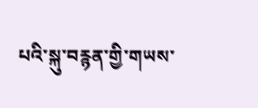པའི་སྐུ་བརྙན་གྱི་གཡས་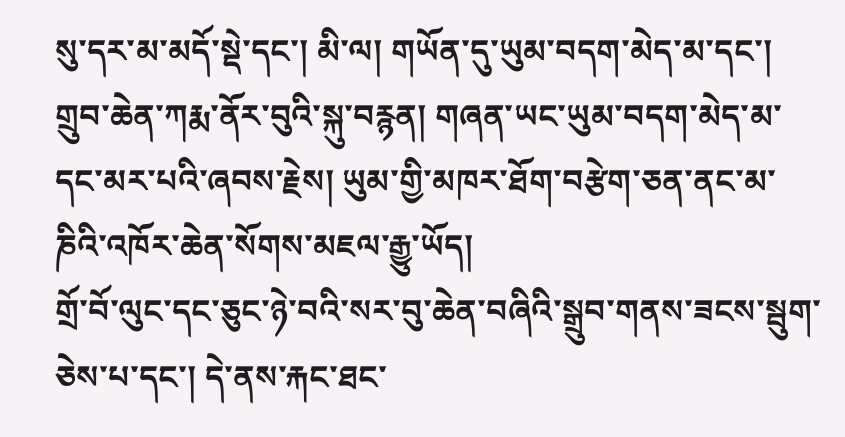སུ་དར་མ་མདོ་སྡེ་དང་། མི་ལ། གཡོན་དུ་ཡུམ་བདག་མེད་མ་དང་། གྲུབ་ཆེན་ཀརྨ་ནོར་བུའི་སྐུ་བརྙན། གཞན་ཡང་ཡུམ་བདག་མེད་མ་དང་མར་པའི་ཞབས་རྗེས། ཡུམ་གྱི་མཁར་ཐོག་བརྩེག་ཅན་ནང་མ་ཎིའི་འཁོར་ཆེན་སོགས་མཇལ་རྒྱུ་ཡོད།
གྲོ་བོ་ལུང་དང་ཅུང་ཉེ་བའི་སར་བུ་ཆེན་བཞིའི་སྒྲུབ་གནས་ཟངས་སྦུག་ཅེས་པ་དང་། དེ་ནས་རྐང་ཐང་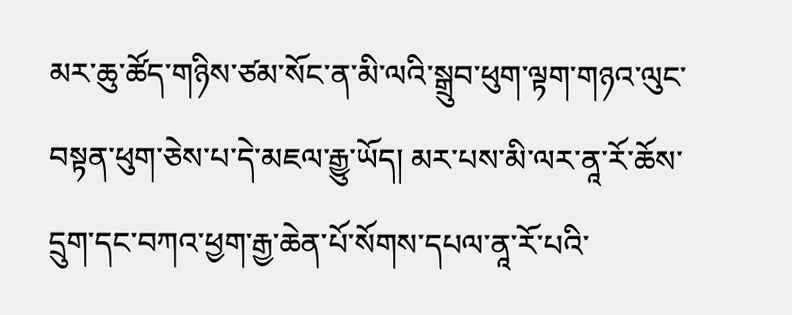མར་ཆུ་ཚོད་གཉིས་ཙམ་སོང་ན་མི་ལའི་སྒྲུབ་ཕུག་ལྟག་གཉའ་ལུང་བསྟན་ཕུག་ཅེས་པ་དེ་མཇལ་རྒྱུ་ཡོད། མར་པས་མི་ལར་ནཱ་རོ་ཆོས་དྲུག་དང་བཀའ་ཕྱག་རྒྱ་ཆེན་པོ་སོགས་དཔལ་ནཱ་རོ་པའི་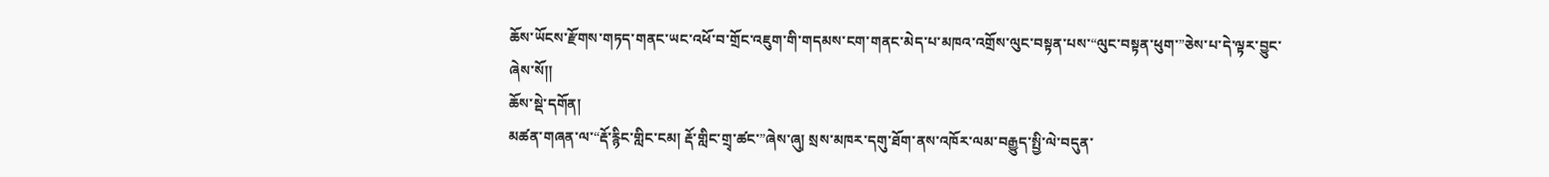ཆོས་ཡོངས་རྫོགས་གཏད་གནང་ཡང་འཕོ་བ་གྲོང་འཇུག་གི་གདམས་ངག་གནང་མེད་པ་མཁའ་འགྲོས་ལུང་བསྟན་པས་“ལུང་བསྟན་ཕུག་”ཅེས་པ་དེ་ལྟར་བྱུང་ཞེས་སོ།།
ཆོས་སྡེ་དགོན།
མཚན་གཞན་ལ་“རྡོ་རྙིང་གླིང་ངམ། རྡོ་གླིང་གྲྭ་ཚང་”ཞེས་ཞུ། སྲས་མཁར་དགུ་ཐོག་ནས་འཁོར་ལམ་བརྒྱུད་སྤྱི་ལེ་བདུན་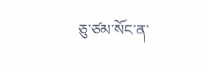ཅུ་ཙམ་སོང་ན་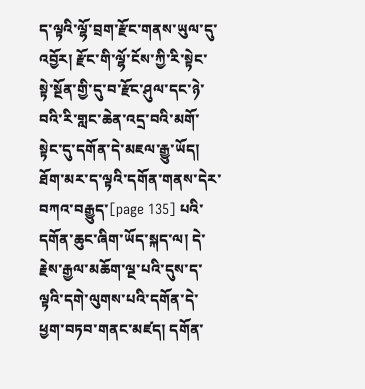ད་ལྟའི་ལྷོ་བྲག་རྫོང་གནས་ཡུལ་དུ་འབྱོར། རྫོང་གི་ལྷོ་ངོས་ཀྱི་རི་སྟེང་སྟེ་སྔོན་གྱི་དུ་བ་རྫོང་ཤུལ་དང་ཉེ་བའི་རི་གླང་ཆེན་འདྲ་བའི་མགོ་སྟེང་དུ་དགོན་དེ་མཇལ་རྒྱུ་ཡོད། ཐོག་མར་ད་ལྟའི་དགོན་གནས་དེར་བཀའ་བརྒྱུད་[page 135] པའི་དགོན་ཆུང་ཞིག་ཡོད་སྐད་ལ། དེ་རྗེས་རྒྱལ་མཆོག་ལྔ་པའི་དུས་ད་ལྟའི་དགེ་ལུགས་པའི་དགོན་དེ་ཕྱག་བཏབ་གནང་མཛད། དགོན་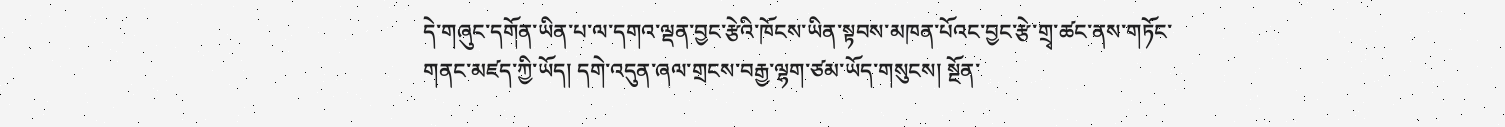དེ་གཞུང་དགོན་ཡིན་པ་ལ་དགའ་ལྡན་བྱང་རྩེའི་ཁོངས་ཡིན་སྟབས་མཁན་པོའང་བྱང་རྩེ་གྲྭ་ཚང་ནས་གཏོང་གནང་མཛད་ཀྱི་ཡོད། དགེ་འདུན་ཞལ་གྲངས་བརྒྱ་ལྷག་ཙམ་ཡོད་གསུངས། སྔོན་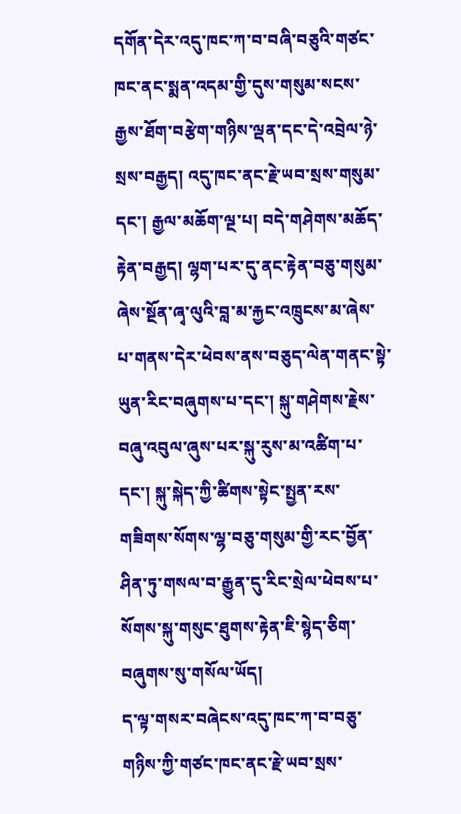དགོན་དེར་འདུ་ཁང་ཀ་བ་བཞི་བཅུའི་གཙང་ཁང་ནང་སྨན་འདམ་གྱི་དུས་གསུམ་སངས་རྒྱས་ཐོག་བརྩེག་གཉིས་ལྡན་དང་དེ་འབྲེལ་ཉེ་སྲས་བརྒྱད། འདུ་ཁང་ནང་རྗེ་ཡབ་སྲས་གསུམ་དང་། རྒྱལ་མཆོག་ལྔ་པ། བདེ་གཤེགས་མཆོད་རྟེན་བརྒྱད། ལྷག་པར་དུ་ནང་རྟེན་བཅུ་གསུམ་ཞེས་སྔོན་ཞྭ་ལུའི་བླ་མ་རྐྱང་འཁྲུངས་མ་ཞེས་པ་གནས་དེར་ཕེབས་ནས་བཅུད་ལེན་གནང་སྟེ་ཡུན་རིང་བཞུགས་པ་དང་། སྐུ་གཤེགས་རྗེས་བཞུ་འབུལ་ཞུས་པར་སྐུ་རུས་མ་འཚིག་པ་དང་། སྐུ་སྐེད་ཀྱི་ཚིགས་སྟེང་སྤྱན་རས་གཟིགས་སོགས་ལྷ་བཅུ་གསུམ་གྱི་རང་བྱོན་ཤིན་ཏུ་གསལ་བ་རྒྱུན་དུ་རིང་སྲེལ་ཕེབས་པ་སོགས་སྐུ་གསུང་ཐུགས་རྟེན་ཇི་སྙེད་ཅིག་བཞུགས་སུ་གསོལ་ཡོད།
ད་ལྟ་གསར་བཞེངས་འདུ་ཁང་ཀ་བ་བཅུ་གཉིས་ཀྱི་གཙང་ཁང་ནང་རྗེ་ཡབ་སྲས་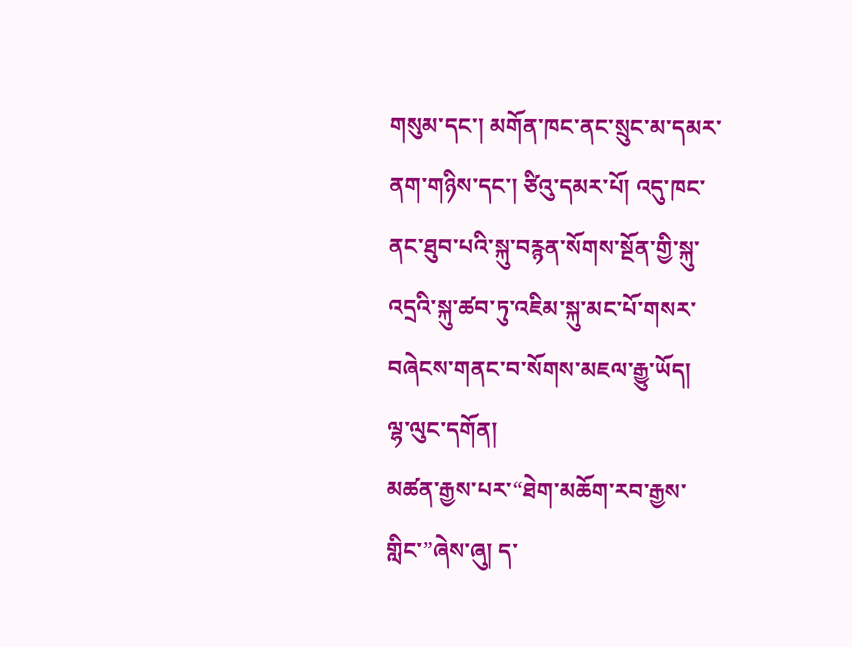གསུམ་དང་། མགོན་ཁང་ནང་སྲུང་མ་དམར་ནག་གཉིས་དང་། ཙིའུ་དམར་པོ། འདུ་ཁང་ནང་ཐུབ་པའི་སྐུ་བརྙན་སོགས་སྔོན་གྱི་སྐུ་འདྲའི་སྐུ་ཚབ་ཏུ་འཇིམ་སྐུ་མང་པོ་གསར་བཞེངས་གནང་བ་སོགས་མཇལ་རྒྱུ་ཡོད།
ལྷ་ལུང་དགོན།
མཚན་རྒྱས་པར་“ཐེག་མཆོག་རབ་རྒྱས་གླིང་”ཞེས་ཞུ། ད་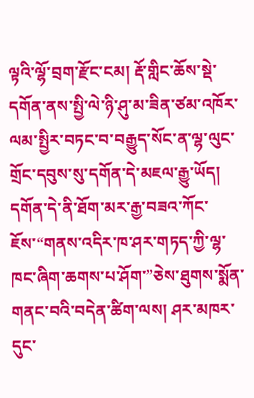ལྟའི་ལྷོ་བྲག་རྫོང་ངམ། རྡོ་གླིང་ཆོས་སྡེ་དགོན་ནས་སྤྱི་ལེ་ཉི་ཤུ་མ་ཟིན་ཙམ་འཁོར་ལམ་སྤྱིར་བཏང་བ་བརྒྱུད་སོང་ན་ལྷ་ལུང་གྲོང་དབུས་སུ་དགོན་དེ་མཇལ་རྒྱུ་ཡོད། དགོན་དེ་ནི་ཐོག་མར་རྒྱ་བཟའ་ཀོང་ཇོས་“གནས་འདིར་ཁ་ཤར་གཏད་ཀྱི་ལྷ་ཁང་ཞིག་ཆགས་པ་ཤོག་”ཅེས་ཐུགས་སྨོན་གནང་བའི་བདེན་ཚིག་ལས། ཤར་མཁར་དུང་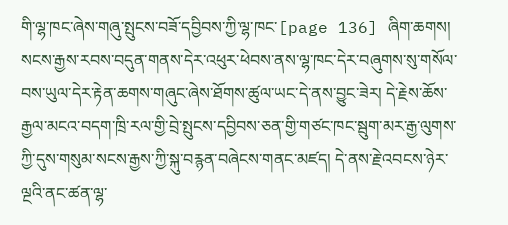གི་ལྷ་ཁང་ཞེས་གཞུ་སྤུངས་བཟོ་དབྱིབས་ཀྱི་ལྷ་ཁང་[page 136] ཞིག་ཆགས།
སངས་རྒྱས་རབས་བདུན་གནས་དེར་འཕུར་ཕེབས་ནས་ལྷ་ཁང་དེར་བཞུགས་སུ་གསོལ་བས་ཡུལ་དེར་རྟེན་ཆགས་གཞུང་ཞེས་ཐོགས་ཚུལ་ཡང་དེ་ནས་བྱུང་ཟེར། དེ་རྗེས་ཆོས་རྒྱལ་མངའ་བདག་ཁྲི་རལ་གྱི་བྲེ་སྤུངས་དབྱིབས་ཅན་གྱི་གཙང་ཁང་སྦུག་མར་རྒྱ་ལུགས་ཀྱི་དུས་གསུམ་སངས་རྒྱས་ཀྱི་སྐུ་བརྙན་བཞེངས་གནང་མཛད། དེ་ནས་རྗེ་འབངས་ཉེར་ལྔའི་ནང་ཚན་ལྷ་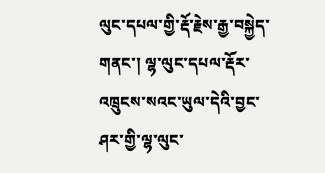ལུང་དཔལ་གྱི་རྡོ་རྗེས་རྒྱ་བསྐྱེད་གནང་། ལྷ་ལུང་དཔལ་རྡོར་འཁྲུངས་སའང་ཡུལ་དེའི་བྱང་ཤར་གྱི་ལྷ་ལུང་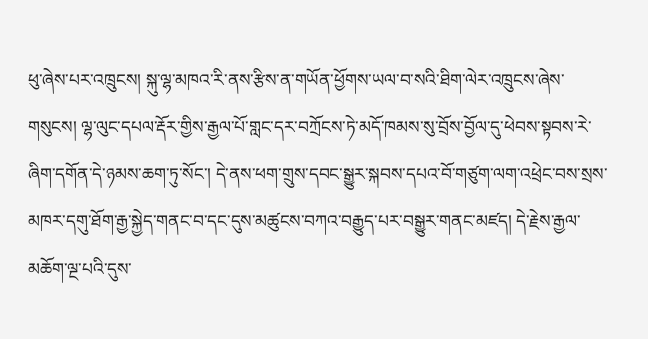ཕུ་ཞེས་པར་འཁྲུངས། སྐུ་ལྷ་མཁའ་རི་ནས་རྩིས་ན་གཡོན་ཕྱོགས་ཡལ་བ་སའི་ཐིག་ལེར་འཁྲུངས་ཞེས་གསུངས། ལྷ་ལུང་དཔལ་རྡོར་གྱིས་རྒྱལ་པོ་གླང་དར་བཀྲོངས་ཏེ་མདོ་ཁམས་སུ་བྲོས་བྱོལ་དུ་ཕེབས་སྟབས་རེ་ཞིག་དགོན་དེ་ཉམས་ཆག་ཏུ་སོང་། དེ་ནས་ཕག་གྲུས་དབང་སྒྱུར་སྐབས་དཔའ་བོ་གཙུག་ལག་འཕྲེང་བས་སྲས་མཁར་དགུ་ཐོག་རྒྱ་སྐྱེད་གནང་བ་དང་དུས་མཚུངས་བཀའ་བརྒྱུད་པར་བསྒྱུར་གནང་མཛད། དེ་རྗེས་རྒྱལ་མཆོག་ལྔ་པའི་དུས་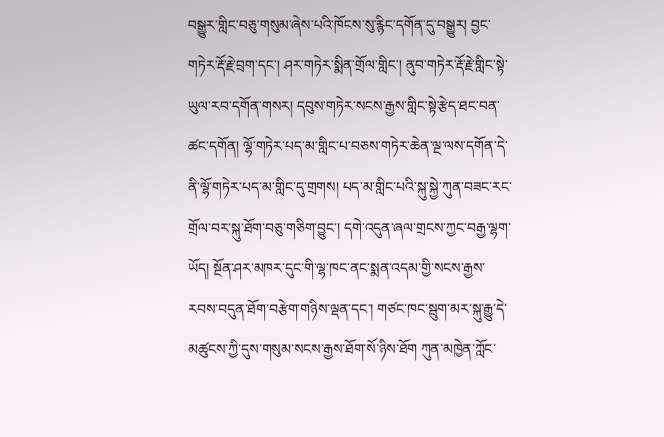བསྒྱུར་གླིང་བཅུ་གསུམ་ཞེས་པའི་ཁོངས་སུ་རྙིང་དགོན་དུ་བསྒྱུར། བྱང་གཏེར་རྡོ་རྗེ་བྲག་དང་། ཤར་གཏེར་སྨིན་གྲོལ་གླིང་། ནུབ་གཏེར་རྡོ་རྗེ་གླིང་སྟེ་ཡུལ་རབ་དགོན་གསར། དབུས་གཏེར་སངས་རྒྱས་གླིང་སྟེ་རྩེད་ཐང་བན་ཚང་དགོན། ལྷོ་གཏེར་པད་མ་གླིང་པ་བཅས་གཏེར་ཆེན་ལྔ་ལས་དགོན་དེ་ནི་ལྷོ་གཏེར་པད་མ་གླིང་དུ་གྲགས། པད་མ་གླིང་པའི་སྐུ་སྐྱེ་ཀུན་བཟང་རང་གྲོལ་བར་སྐུ་ཐོག་བཅུ་གཅིག་བྱུང་། དགེ་འདུན་ཞལ་གྲངས་ཀྱང་བརྒྱ་ལྷག་ཡོད། སྔོན་ཤར་མཁར་དུང་གི་ལྷ་ཁང་ནང་སྨན་འདམ་གྱི་སངས་རྒྱས་རབས་བདུན་ཐོག་བརྩེག་གཉིས་ལྡན་དང་། གཙང་ཁང་སྦུག་མར་སྐུ་རྒྱུ་དེ་མཚུངས་ཀྱི་དུས་གསུམ་སངས་རྒྱས་ཐོག་སོ་ཉིས་ཐོག ཀུན་མཁྱེན་ཀློང་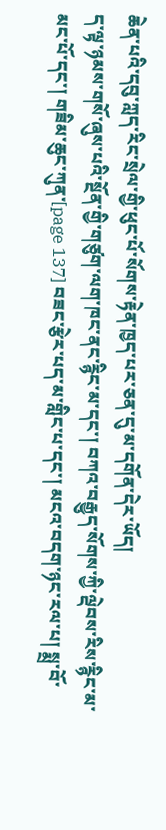ཆེན་པའི་དབུ་ཀླད་རིང་སྲེལ་གྱི་ཕུང་པོ་སོགས་རྟེན་ཁྱད་པར་ཅན་དུ་མ་དགོན་དེར་ཡོད།
ད་ལྟ་ཉམས་གསོ་ཞུས་པའི་སྔོན་གྱི་གཙུག་ལག་ཁང་ནང་རྙིང་མ་དང་། བཀའ་བརྒྱུད་སོགས་ཀྱི་ལྡེབས་རིས་རྙིང་མ་མང་པོ་དང་། གཟིམ་ཆུང་ཀུན་[page 137] བཟང་རྩེར་པད་མ་གླིང་པ་དང་། མངའ་བདག་ཉང་རལ་པ། སྨྲ་བོ་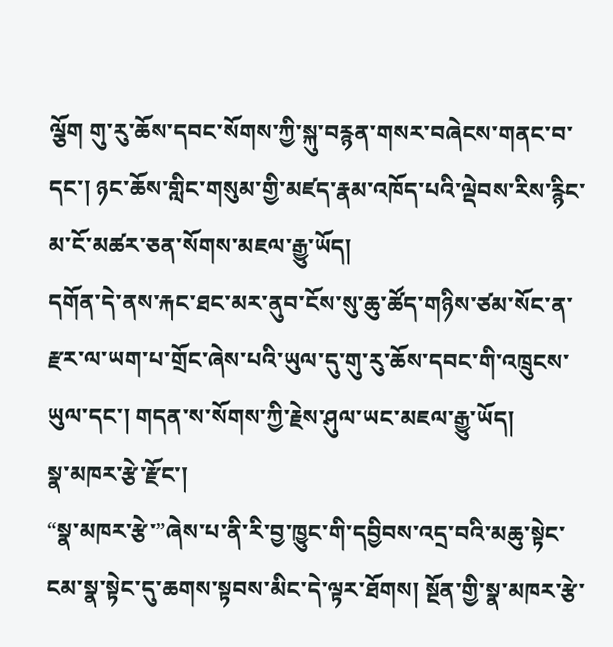ལྕོག གུ་རུ་ཆོས་དབང་སོགས་ཀྱི་སྐུ་བརྙན་གསར་བཞེངས་གནང་བ་དང་། ཉང་ཆོས་གླིང་གསུམ་གྱི་མཛད་རྣམ་འཁོད་པའི་ལྡེབས་རིས་རྙིང་མ་ངོ་མཚར་ཅན་སོགས་མཇལ་རྒྱུ་ཡོད།
དགོན་དེ་ནས་རྐང་ཐང་མར་ནུབ་ངོས་སུ་ཆུ་ཚོད་གཉིས་ཙམ་སོང་ན་རྫར་ལ་ཡག་པ་གྲོང་ཞེས་པའི་ཡུལ་དུ་གུ་རུ་ཆོས་དབང་གི་འཁྲུངས་ཡུལ་དང་། གདན་ས་སོགས་ཀྱི་རྗེས་ཤུལ་ཡང་མཇལ་རྒྱུ་ཡོད།
སྣ་མཁར་རྩེ་རྫོང་།
“སྣ་མཁར་རྩེ་”ཞེས་པ་ནི་རི་བྱ་ཁྱུང་གི་དབྱིབས་འདྲ་བའི་མཆུ་སྟེང་ངམ་སྣ་སྟེང་དུ་ཆགས་སྟབས་མིང་དེ་ལྟར་ཐོགས། སྔོན་གྱི་སྣ་མཁར་རྩེ་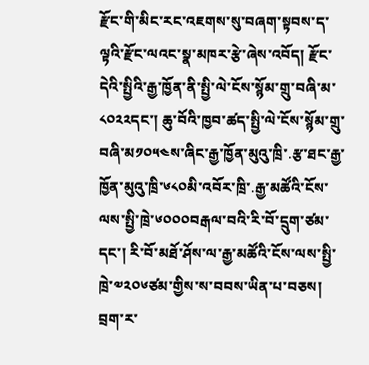རྫོང་གི་མིང་རང་འཇགས་སུ་བཞག་སྟབས་ད་ལྟའི་རྫོང་ལའང་སྣ་མཁར་རྩེ་ཞེས་འབོད། རྫོང་དེའི་སྤྱིའི་རྒྱ་ཁྱོན་ནི་སྤྱི་ལེ་ངོས་སྙོམ་གྲུ་བཞི་མ་༨༠༢༢དང་། ཆུ་བོའི་ཁྱབ་ཚད་སྤྱི་ལེ་ངོས་སྙོམ་གྲུ་བཞི་མ༡༠༥༤ས་ཞིང་རྒྱ་ཁྱོན་མུའུ་ཁྲི་.རྩ་ཐང་རྒྱ་ཁྱོན་མུའུ་ཁྲི་༦༨༠མི་འབོར་ཁྲི་.རྒྱ་མཚོའི་ངོས་ལས་སྤྱི་ཁྲེ་༦༠༠༠བརྒལ་བའི་རི་བོ་དྲུག་ཙམ་དང་། རི་བོ་མཐོ་ཤོས་ལ་རྒྱ་མཚོའི་ངོས་ལས་སྤྱི་ཁྲེ་༧༢༠༦ཙམ་གྱིས་ས་བབས་ཡིན་པ་བཅས།
བྲག་ར་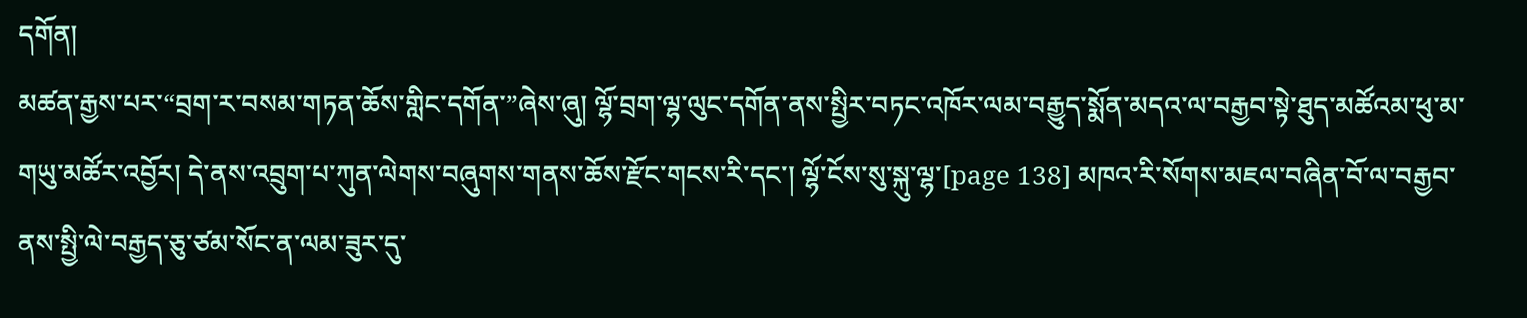དགོན།
མཚན་རྒྱས་པར་“བྲག་ར་བསམ་གཏན་ཆོས་གླིང་དགོན་”ཞེས་ཞུ། ལྷོ་བྲག་ལྷ་ལུང་དགོན་ནས་སྤྱིར་བཏང་འཁོར་ལམ་བརྒྱུད་སྨོན་མདའ་ལ་བརྒྱབ་སྟེ་ཐུད་མཚོའམ་ཕུ་མ་གཡུ་མཚོར་འབྱོར། དེ་ནས་འབྲུག་པ་ཀུན་ལེགས་བཞུགས་གནས་ཆོས་རྫོང་གངས་རི་དང་། ལྷོ་ངོས་སུ་སྐུ་ལྷ་[page 138] མཁའ་རི་སོགས་མཇལ་བཞིན་བོ་ལ་བརྒྱབ་ནས་སྤྱི་ལེ་བརྒྱད་ཅུ་ཙམ་སོང་ན་ལམ་ཟུར་དུ་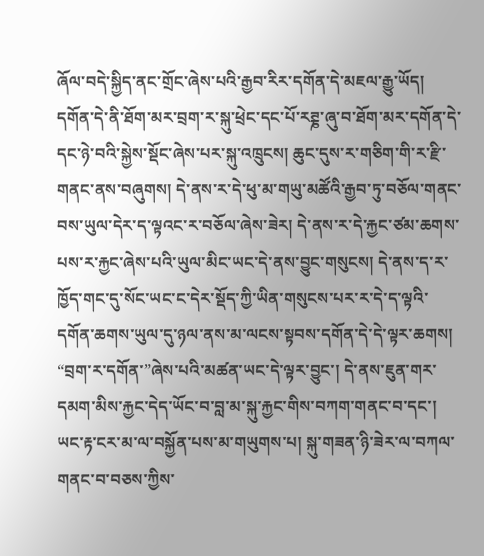ཞོལ་བདེ་སྐྱིད་ནང་གྲོང་ཞེས་པའི་རྒྱབ་རིར་དགོན་དེ་མཇལ་རྒྱུ་ཡོད། དགོན་དེ་ནི་ཐོག་མར་བྲག་ར་སྐུ་ཕྲེང་དང་པོ་རཊྞ་ཞུ་བ་ཐོག་མར་དགོན་དེ་དང་ཉེ་བའི་སྐྱེས་སྡོང་ཞེས་པར་སྐུ་འཁྲུངས། ཆུང་དུས་ར་གཅིག་གི་ར་རྫི་གནང་ནས་བཞུགས། དེ་ནས་ར་དེ་ཕུ་མ་གཡུ་མཚོའི་རྒྱབ་ཏུ་བཅོལ་གནང་བས་ཡུལ་དེར་ད་ལྟའང་ར་བཅོལ་ཞེས་ཟེར། དེ་ནས་ར་དེ་རྐྱང་ཙམ་ཆགས་པས་ར་རྐྱང་ཞེས་པའི་ཡུལ་མིང་ཡང་དེ་ནས་བྱུང་གསུངས། དེ་ནས་ད་ར་ཁྱོད་གང་དུ་སོང་ཡང་ང་དེར་སྡོད་ཀྱི་ཡིན་གསུངས་པར་ར་དེ་ད་ལྟའི་དགོན་ཆགས་ཡུལ་དུ་ཉལ་ནས་མ་ལངས་སྟབས་དགོན་དེ་དེ་ལྟར་ཆགས། “བྲག་ར་དགོན་”ཞེས་པའི་མཚན་ཡང་དེ་ལྟར་བྱུང་། དེ་ནས་ཇུན་གར་དམག་མིས་རྐྱང་དེད་ཡོང་བ་བླ་མ་སྐུ་རྐྱང་གིས་བཀག་གནང་བ་དང་། ཡང་རྟ་ངར་མ་ལ་བསྐྱོན་པས་མ་གཡུགས་པ། སྐུ་གཟན་ཉི་ཟེར་ལ་བཀལ་གནང་བ་བཅས་ཀྱིས་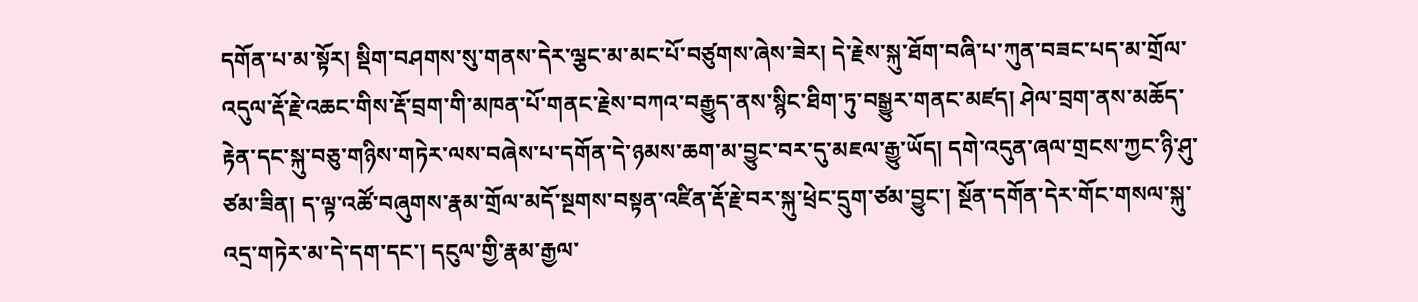དགོན་པ་མ་སྟོར། སྡིག་བཤགས་སུ་གནས་དེར་ལྕང་མ་མང་པོ་བཙུགས་ཞེས་ཟེར། དེ་རྗེས་སྐུ་ཐོག་བཞི་པ་ཀུན་བཟང་པད་མ་གྲོལ་འདུལ་རྡོ་རྗེ་འཆང་གིས་རྡོ་བྲག་གི་མཁན་པོ་གནང་རྗེས་བཀའ་བརྒྱུད་ནས་སྙིང་ཐིག་ཏུ་བསྒྱུར་གནང་མཛད། ཤེལ་བྲག་ནས་མཆོད་རྟེན་དང་སྐུ་བཅུ་གཉིས་གཏེར་ལས་བཞེས་པ་དགོན་དེ་ཉམས་ཆག་མ་བྱུང་བར་དུ་མཇལ་རྒྱུ་ཡོད། དགེ་འདུན་ཞལ་གྲངས་ཀྱང་ཉི་ཤུ་ཙམ་ཟིན། ད་ལྟ་འཚོ་བཞུགས་རྣམ་གྲོལ་མདོ་སྔགས་བསྟན་འཛིན་རྡོ་རྗེ་བར་སྐུ་ཕྲེང་དྲུག་ཙམ་བྱུང་། སྔོན་དགོན་དེར་གོང་གསལ་སྐུ་འདྲ་གཏེར་མ་དེ་དག་དང་། དངུལ་གྱི་རྣམ་རྒྱལ་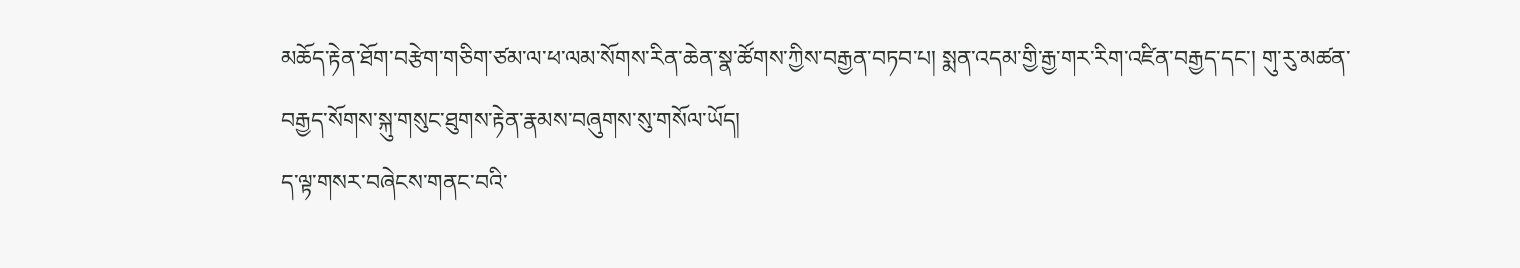མཆོད་རྟེན་ཐོག་བརྩེག་གཅིག་ཙམ་ལ་ཕ་ལམ་སོགས་རིན་ཆེན་སྣ་ཚོགས་ཀྱིས་བརྒྱན་བཏབ་པ། སྨན་འདམ་གྱི་རྒྱ་གར་རིག་འཛིན་བརྒྱད་དང་། གུ་རུ་མཚན་བརྒྱད་སོགས་སྐུ་གསུང་ཐུགས་རྟེན་རྣམས་བཞུགས་སུ་གསོལ་ཡོད།
ད་ལྟ་གསར་བཞེངས་གནང་བའི་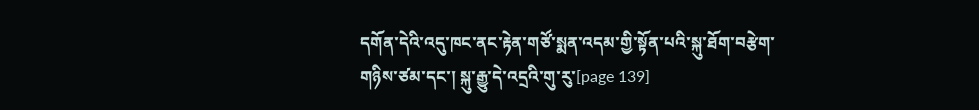དགོན་དེའི་འདུ་ཁང་ནང་རྟེན་གཙོ་སྨན་འདམ་གྱི་སྟོན་པའི་སྐུ་ཐོག་བརྩེག་གཉིས་ཙམ་དང་། སྐུ་རྒྱུ་དེ་འདྲའི་གུ་རུ་[page 139]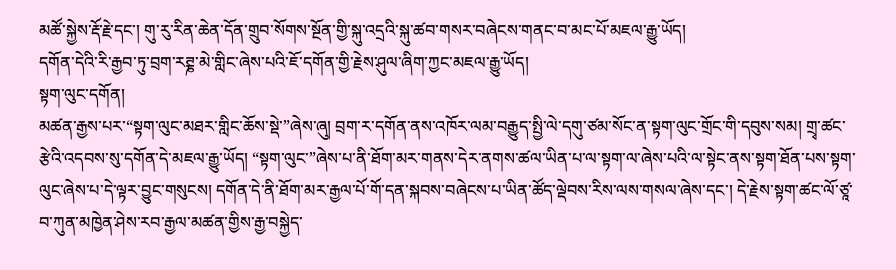མཚོ་སྐྱེས་རྡོ་རྗེ་དང་། གུ་རུ་རིན་ཆེན་དོན་གྲུབ་སོགས་སྔོན་གྱི་སྐུ་འདྲའི་སྐུ་ཚབ་གསར་བཞེངས་གནང་བ་མང་པོ་མཇལ་རྒྱུ་ཡོད།
དགོན་དེའི་རི་རྒྱབ་ཏུ་བྲག་རཊྞ་མེ་གླིང་ཞེས་པའི་ཇོ་དགོན་གྱི་རྗེས་ཤུལ་ཞིག་ཀྱང་མཇལ་རྒྱུ་ཡོད།
སྟག་ལུང་དགོན།
མཚན་རྒྱས་པར་“སྟག་ལུང་མཐར་གླིང་ཆོས་སྡེ་”ཞེས་ཞུ། བྲག་ར་དགོན་ནས་འཁོར་ལམ་བརྒྱུད་སྤྱི་ལེ་དགུ་ཙམ་སོང་ན་སྟག་ལུང་གྲོང་གི་དབུས་སམ། གྲྭ་ཚང་རྩེའི་འདབས་སུ་དགོན་དེ་མཇལ་རྒྱུ་ཡོད། “སྟག་ལུང་”ཞེས་པ་ནི་ཐོག་མར་གནས་དེར་ནགས་ཚལ་ཡིན་པ་ལ་སྟག་ལ་ཞེས་པའི་ལ་སྟེང་ནས་སྟག་ཐོན་པས་སྟག་ལུང་ཞེས་པ་དེ་ལྟར་བྱུང་གསུངས། དགོན་དེ་ནི་ཐོག་མར་རྒྱལ་པོ་གོ་དན་སྐབས་བཞེངས་པ་ཡིན་ཚོད་ལྡེབས་རིས་ལས་གསལ་ཞེས་དང་། དེ་རྗེས་སྟག་ཚང་ལོ་ཙཱ་བ་ཀུན་མཁྱེན་ཤེས་རབ་རྒྱལ་མཚན་གྱིས་རྒྱ་བསྐྱེད་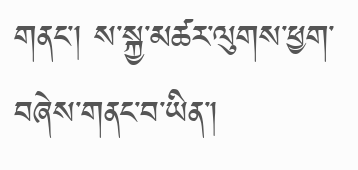གནང་། ས་སྐྱ་མཚར་ལུགས་ཕྱག་བཞེས་གནང་བ་ཡིན་།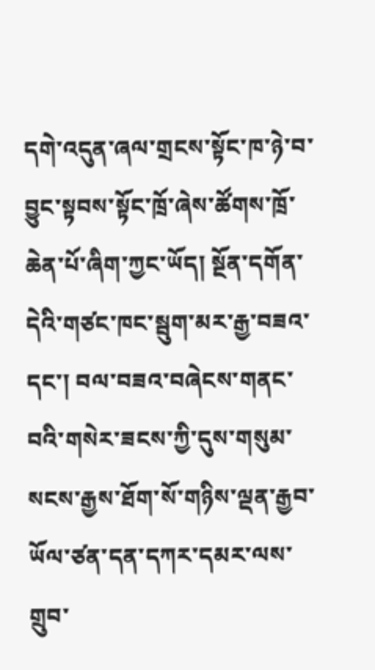དགེ་འདུན་ཞལ་གྲངས་སྟོང་ཁ་ཉེ་བ་བྱུང་སྟབས་སྟོང་ཁྲོ་ཞེས་ཚོགས་ཁྲོ་ཆེན་པོ་ཞིག་ཀྱང་ཡོད། སྔོན་དགོན་དེའི་གཙང་ཁང་སྦུག་མར་རྒྱ་བཟའ་དང་། བལ་བཟའ་བཞེངས་གནང་བའི་གསེར་ཟངས་ཀྱི་དུས་གསུམ་སངས་རྒྱས་ཐོག་སོ་གཉིས་ལྡན་རྒྱབ་ཡོལ་ཙན་དན་དཀར་དམར་ལས་གྲུབ་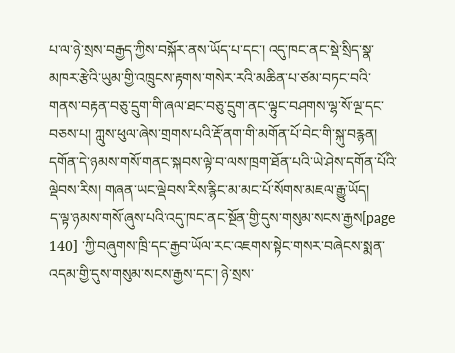པ་ལ་ཉེ་སྲས་བརྒྱད་ཀྱིས་བསྐོར་ནས་ཡོད་པ་དང་། འདུ་ཁང་ནང་སྡེ་སྲིད་སྣ་མཁར་རྩེའི་ཡུམ་གྱི་འཁྲུངས་རྟགས་གསེར་རའི་མཆིན་པ་ཙམ་བཏང་བའི་གནས་བརྟན་བཅུ་དྲུག་གི་ཞལ་ཐང་བཅུ་དྲུག་ནང་ལྟུང་བཤགས་ལྷ་སོ་ལྔ་དང་བཅས་པ། ཀླུས་ཕུལ་ཞེས་གྲགས་པའི་རྡོ་ནག་གི་མགོན་པོ་བེང་གི་སྐུ་བརྙན། དགོན་དེ་ཉམས་གསོ་གནང་སྐབས་ལྟེ་བ་ལས་ཁྲག་ཐོན་པའི་ཡེ་ཤེས་དགོན་པོའི་ལྡེབས་རིས། གཞན་ཡང་ལྡེབས་རིས་རྙིང་མ་མང་པོ་སོགས་མཇལ་རྒྱུ་ཡོད།
ད་ལྟ་ཉམས་གསོ་ཞུས་པའི་འདུ་ཁང་ནང་སྔོན་གྱི་དུས་གསུམ་སངས་རྒྱས[page 140] ་ཀྱི་བཞུགས་ཁྲི་དང་རྒྱབ་ཡོལ་རང་འཇགས་སྟེང་གསར་བཞེངས་སྨན་འདམ་གྱི་དུས་གསུམ་སངས་རྒྱས་དང་། ཉེ་སྲས་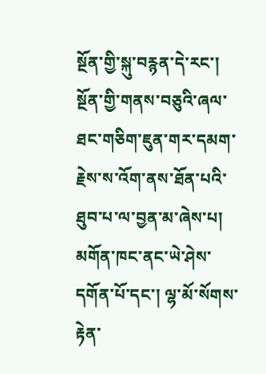སྔོན་གྱི་སྐུ་བརྙན་དེ་རང་། སྔོན་གྱི་གནས་བཅུའི་ཞལ་ཐང་གཅིག་ཇུན་གར་དམག་རྗེས་ས་འོག་ནས་ཐོན་པའི་ཐུབ་པ་ལ་བྱན་མ་ཞེས་པ། མགོན་ཁང་ནང་ཡེ་ཤེས་དགོན་པོ་དང་། ལྷ་མོ་སོགས་རྟེན་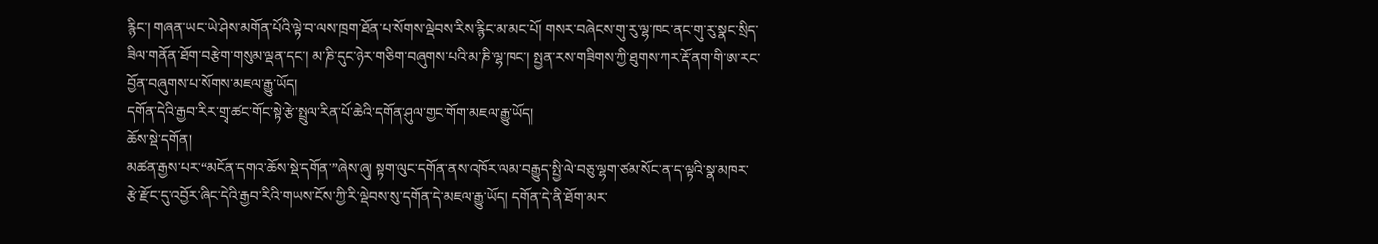རྙིང་། གཞན་ཡང་ཡེ་ཤེས་མགོན་པོའི་ལྟེ་བ་ལས་ཁྲག་ཐོན་པ་སོགས་ལྡེབས་རིས་རྙིང་མ་མང་པོ། གསར་བཞེངས་གུ་རུ་ལྷ་ཁང་ནང་གུ་རུ་སྣང་སྲིད་ཟིལ་གནོན་ཐོག་བརྩེག་གསུམ་ལྡན་དང་། མ་ཎི་དུང་ཉེར་གཅིག་བཞུགས་པའི་མ་ཎི་ལྷ་ཁང་། སྤྱན་རས་གཟིགས་ཀྱི་ཐུགས་ཀར་རྡོ་ནག་གི་ཨ་རང་བྱོན་བཞུགས་པ་སོགས་མཇལ་རྒྱུ་ཡོད།
དགོན་དེའི་རྒྱབ་རིར་གྲྭ་ཚང་གོང་སྟེ་རྩེ་སྤྲུལ་རིན་པོ་ཆེའི་དགོན་ཤུལ་གྱང་གོག་མཇལ་རྒྱུ་ཡོད།
ཆོས་སྡེ་དགོན།
མཚན་རྒྱས་པར་“མངོན་དགའ་ཆོས་སྡེ་དགོན་”ཞེས་ཞུ། སྟག་ལུང་དགོན་ནས་འཁོར་ལམ་བརྒྱུད་སྤྱི་ལེ་བཅུ་ལྷག་ཙམ་སོང་ན་ད་ལྟའི་སྣ་མཁར་རྩེ་རྫོང་དུ་འབྱོར་ཞིང་དེའི་རྒྱབ་རིའི་གཡས་ངོས་ཀྱི་རི་ལྡེབས་སུ་དགོན་དེ་མཇལ་རྒྱུ་ཡོད། དགོན་དེ་ནི་ཐོག་མར་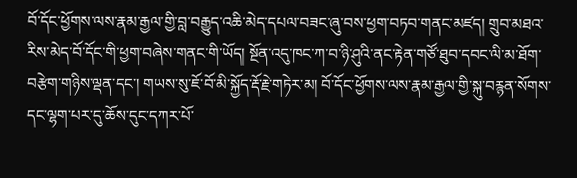བོ་དོང་ཕྱོགས་ལས་རྣམ་རྒྱལ་གྱི་བླ་བརྒྱུད་འཆི་མེད་དཔལ་བཟང་ཞུ་བས་ཕྱག་བཏབ་གནང་མཛད། གྲུབ་མཐའ་རིས་མེད་བོ་དོང་གི་ཕྱག་བཞེས་གནང་གི་ཡོད། སྔོན་འདུ་ཁང་ཀ་བ་ཉི་ཤུའི་ནང་རྟེན་གཙོ་ཐུབ་དབང་ལི་མ་ཐོག་བརྩེག་གཉིས་ལྡན་དང་། གཡས་སུ་ཇོ་བོ་མི་སྐྱོད་རྡོ་རྗེ་གཏེར་མ། བོ་དོང་ཕྱོགས་ལས་རྣམ་རྒྱལ་གྱི་སྐུ་བརྙན་སོགས་དང་ལྷག་པར་དུ་ཆོས་དུང་དཀར་པོ་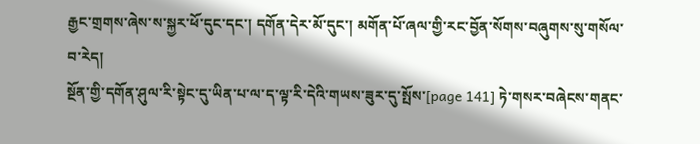རྒྱང་གྲགས་ཞེས་ས་སྐྱར་ཕོ་དུང་དང་། དགོན་དེར་མོ་དུང་། མགོན་པོ་ཞལ་གྱི་རང་བྱོན་སོགས་བཞུགས་སུ་གསོལ་བ་རེད།
སྔོན་གྱི་དགོན་ཤུལ་རི་སྟེང་དུ་ཡིན་པ་ལ་ད་ལྟ་རི་དེའི་གཡས་ཟུར་དུ་སྤོས་[page 141] ཏེ་གསར་བཞེངས་གནང་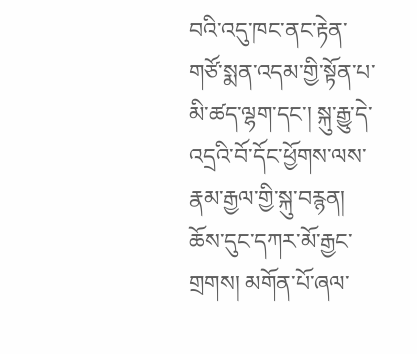བའི་འདུ་ཁང་ནང་རྟེན་གཙོ་སྨན་འདམ་གྱི་སྟོན་པ་མི་ཚད་ལྷག་དང་། སྐུ་རྒྱུ་དེ་འདྲའི་བོ་དོང་ཕྱོགས་ལས་རྣམ་རྒྱལ་གྱི་སྐུ་བརྙན། ཆོས་དུང་དཀར་མོ་རྒྱང་གྲགས། མགོན་པོ་ཞལ་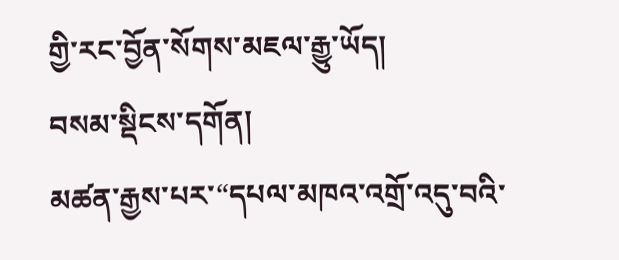གྱི་རང་བྱོན་སོགས་མཇལ་རྒྱུ་ཡོད།
བསམ་སྡིངས་དགོན།
མཚན་རྒྱས་པར་“དཔལ་མཁའ་འགྲོ་འདུ་བའི་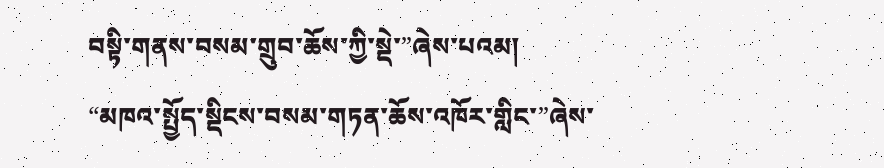བསྟི་གནས་བསམ་གྲུབ་ཆོས་ཀྱི་སྡེ་”ཞེས་པའམ། “མཁའ་སྤྱོད་སྡིངས་བསམ་གཏན་ཆོས་འཁོར་གླིང་”ཞེས་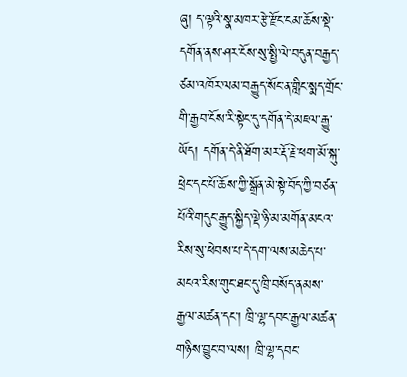ཞུ། ད་ལྟའི་སྣ་མཁར་རྩེ་རྫོང་ངམ་ཆོས་སྡེ་དགོན་ནས་ཤར་ངོས་སུ་སྤྱི་ལེ་བདུན་བརྒྱད་ཙམ་འཁོར་ལམ་བརྒྱུད་སོང་ན་གླིང་སྨད་གྲོང་གི་རྒྱབ་ངོས་རི་སྟེང་དུ་དགོན་དེ་མཇལ་རྒྱུ་ཡོད། དགོན་དེ་ནི་ཐོག་མར་རྡོ་རྗེ་ཕག་མོ་སྐུ་ཕྲེང་དང་པོ་ཆོས་ཀྱི་སྒྲོན་མེ་སྟེ་བོད་ཀྱི་བཙན་པོའི་གདུང་རྒྱུད་སྐྱིད་ལྡེ་ཉི་མ་མགོན་མངའ་རིས་སུ་ཕེབས་པ་དེ་དག་ལས་མཆེད་པ་མངའ་རིས་གུང་ཐང་དུ་ཁྲི་བསོད་ནམས་རྒྱལ་མཚན་དང་། ཁྲི་ལྷ་དབང་རྒྱལ་མཚན་གཉིས་བྱུང་བ་ལས། ཁྲི་ལྷ་དབང་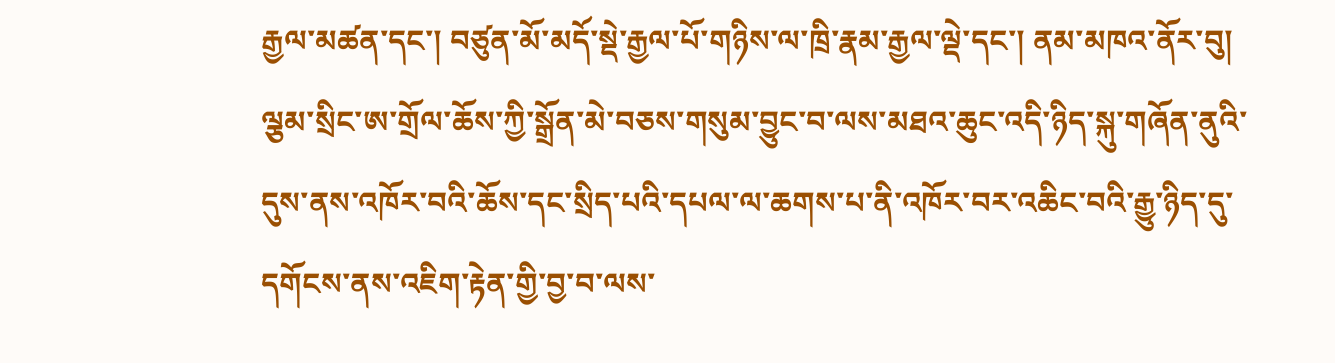རྒྱལ་མཚན་དང་། བཙུན་མོ་མདོ་སྡེ་རྒྱལ་པོ་གཉིས་ལ་ཁྲི་རྣམ་རྒྱལ་ལྡེ་དང་། ནམ་མཁའ་ནོར་བུ། ལྕམ་སྲིང་ཨ་གྲོལ་ཆོས་ཀྱི་སྒྲོན་མེ་བཅས་གསུམ་བྱུང་བ་ལས་མཐའ་ཆུང་འདི་ཉིད་སྐུ་གཞོན་ནུའི་དུས་ནས་འཁོར་བའི་ཆོས་དང་སྲིད་པའི་དཔལ་ལ་ཆགས་པ་ནི་འཁོར་བར་འཆིང་བའི་རྒྱུ་ཉིད་དུ་དགོངས་ནས་འཇིག་རྟེན་གྱི་བྱ་བ་ལས་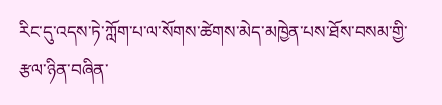རིང་དུ་འདས་ཏེ་ཀློག་པ་ལ་སོགས་ཚེགས་མེད་མཁྱེན་པས་ཐོས་བསམ་གྱི་རྩལ་ཉིན་བཞིན་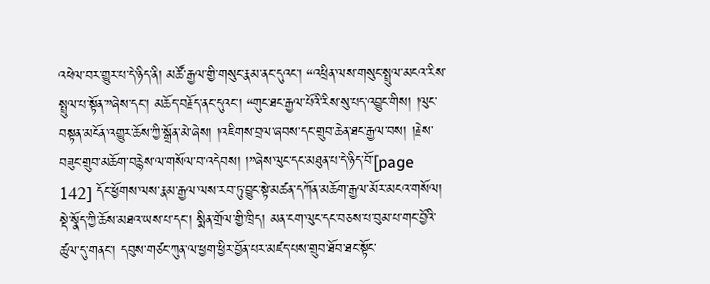འཕེལ་བར་གྱུར་པ་དེ་ཉིད་ནི། མཚོ་རྒྱལ་གྱི་གསུང་རྣམ་ནང་དུའང་། “འཕྲིན་ལས་གསུང་སྤྲུལ་མངའ་རིས་སྤྲུལ་པ་སྟོན་”ཞེས་དང་། མཆོད་བརྗོད་ནང་དུའང་། “གུང་ཐང་རྒྱལ་པོའི་རིས་སུ་པད་འབྱུང་གིས། །ལུང་བསྟན་མངོན་འགྱུར་ཆོས་ཀྱི་སྒྲོན་མེ་ཞེས། །འཇིགས་བྲལ་ཞབས་དང་གྲུབ་ཆེན་ཐང་རྒྱལ་བས། །རྗེས་བཟུང་གྲུབ་མཆོག་བརྙེས་ལ་གསོལ་བ་འདེབས། །”ཞེས་ལུང་དང་མཐུན་པ་དེ་ཉིད་བོ་[page 142] དོང་ཕྱོགས་ལས་རྣམ་རྒྱལ་ལས་རབ་ཏུ་བྱུང་སྟེ་མཚན་དཀོན་མཆོག་རྒྱལ་མོར་མངའ་གསོལ། སྡེ་སྣོད་ཀྱི་ཆོས་མཐའ་ཡས་པ་དང་། སྨིན་གྲོལ་གྱི་ཁྲིད། མན་ངག་ལུང་དང་བཅས་པ་བུམ་པ་གང་བྱོའི་ཚུལ་དུ་གནང་། དབུས་གཙང་ཀུན་ལ་ཕྱག་ཕྱིར་བྱོན་པར་མཛད་པས་གྲུབ་ཐོབ་ཐང་སྟོང་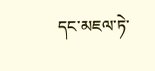དང་མཇལ་ཏེ་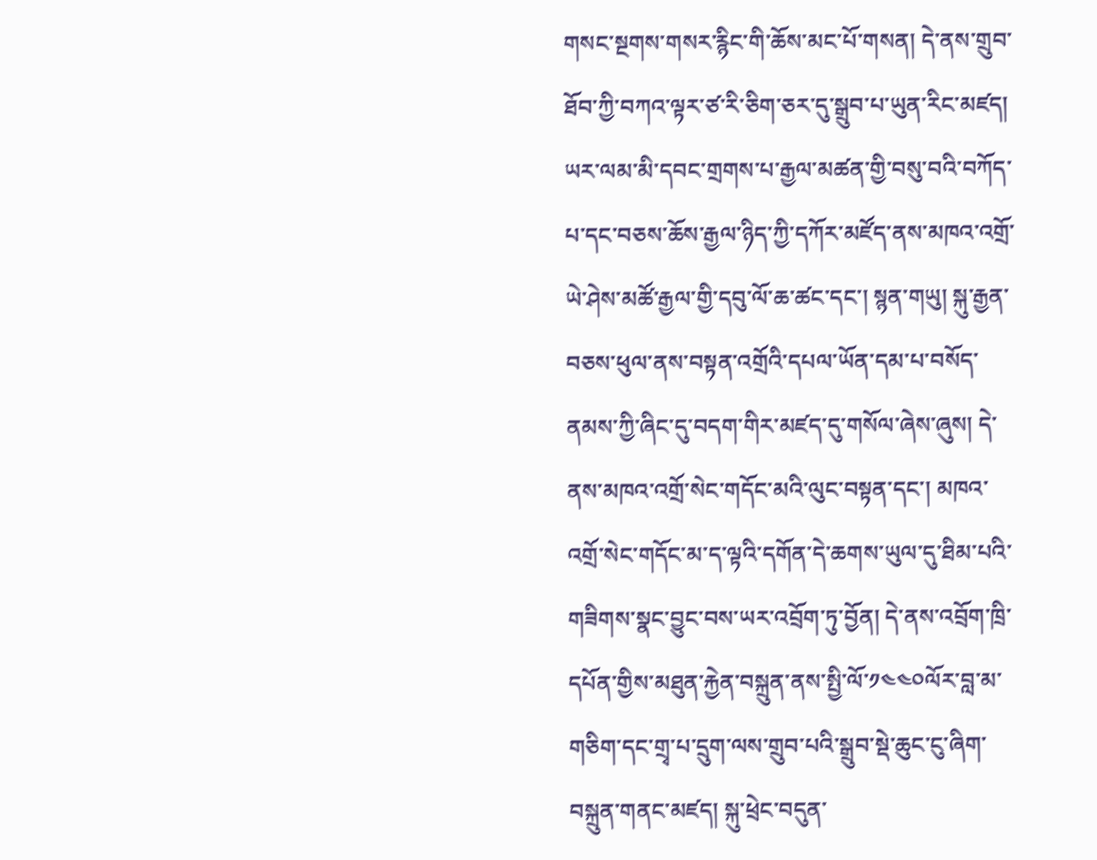གསང་སྔགས་གསར་རྙིང་གི་ཆོས་མང་པོ་གསན། དེ་ནས་གྲུབ་ཐོབ་ཀྱི་བཀའ་ལྟར་ཙ་རི་ཅིག་ཅར་དུ་སྒྲུབ་པ་ཡུན་རིང་མཛད། ཡར་ལམ་མི་དབང་གྲགས་པ་རྒྱལ་མཚན་གྱི་བསུ་བའི་བཀོད་པ་དང་བཅས་ཆོས་རྒྱལ་ཉིད་ཀྱི་དཀོར་མཛོད་ནས་མཁའ་འགྲོ་ཡེ་ཤེས་མཚོ་རྒྱལ་གྱི་དབུ་ལོ་ཆ་ཚང་དང་། སྙན་གཡུ། སྐུ་རྒྱན་བཅས་ཕུལ་ནས་བསྟན་འགྲོའི་དཔལ་ཡོན་དམ་པ་བསོད་ནམས་ཀྱི་ཞིང་དུ་བདག་གིར་མཛད་དུ་གསོལ་ཞེས་ཞུས། དེ་ནས་མཁའ་འགྲོ་སེང་གདོང་མའི་ལུང་བསྟན་དང་། མཁའ་འགྲོ་སེང་གདོང་མ་ད་ལྟའི་དགོན་དེ་ཆགས་ཡུལ་དུ་ཐིམ་པའི་གཟིགས་སྣང་བྱུང་བས་ཡར་འབྲོག་ཏུ་བྱོན། དེ་ནས་འབྲོག་ཁྲི་དཔོན་གྱིས་མཐུན་རྐྱེན་བསྐྲུན་ནས་སྤྱི་ལོ་༡༤༤༠ལོར་བླ་མ་གཅིག་དང་གྲྭ་པ་དྲུག་ལས་གྲུབ་པའི་སྒྲུབ་སྡེ་ཆུང་ངུ་ཞིག་བསྐྲུན་གནང་མཛད། སྐུ་ཕྲེང་བདུན་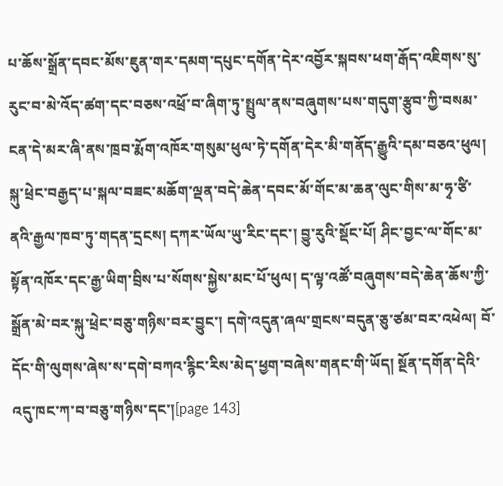པ་ཆོས་སྒྲོན་དབང་མོས་ཇུན་གར་དམག་དཔུང་དགོན་དེར་འབྱོར་སྐབས་ཕག་རྒོད་འཇིགས་སུ་རུང་བ་མེ་འོད་ཚག་དང་བཅས་འཕྲོ་བ་ཞིག་ཏུ་སྤྲུལ་ནས་བཞུགས་པས་གདུག་རྩུབ་ཀྱི་བསམ་ངན་དེ་མར་ཞི་ནས་ཁྲབ་རྨོག་འཁོར་གསུམ་ཕུལ་ཏེ་དགོན་དེར་མི་གནོད་རྒྱུའི་དམ་བཅའ་ཕུལ། སྐུ་ཕྲེང་བརྒྱད་པ་སྐལ་བཟང་མཆོག་ལྡན་བདེ་ཆེན་དབང་མོ་གོང་མ་ཆན་ལུང་གིས་མ་ཧྭ་ཙི་ནའི་རྒྱལ་ཁབ་ཏུ་གདན་དྲངས། དཀར་ཡོལ་ཡུ་རིང་དང་། བྱུ་རུའི་སྡོང་པོ། ཤིང་བྱང་ལ་གོང་མ་སྟོན་འཁོར་དང་རྒྱ་ཡིག་བྲིས་པ་སོགས་སྐྱེས་མང་པོ་ཕུལ། ད་ལྟ་འཚོ་བཞུགས་བདེ་ཆེན་ཆོས་ཀྱི་སྒྲོན་མེ་བར་སྐུ་ཕྲེང་བཅུ་གཉིས་བར་བྱུང་། དགེ་འདུན་ཞལ་གྲངས་བདུན་ཅུ་ཙམ་བར་འཕེལ། བོ་དོང་གི་ལུགས་ཞེས་ས་དགེ་བཀའ་རྙིང་རིས་མེད་ཕྱག་བཞེས་གནང་གི་ཡོད། སྔོན་དགོན་དེའི་འདུ་ཁང་ཀ་བ་བཅུ་གཉིས་དང་།[page 143]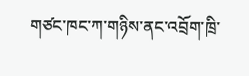གཙང་ཁང་ཀ་གཉིས་ནང་འབྲོག་ཁྲི་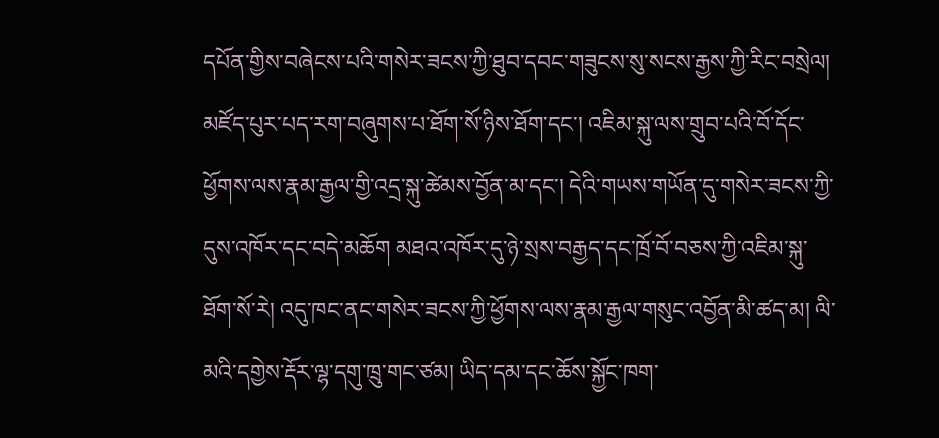དཔོན་གྱིས་བཞེངས་པའི་གསེར་ཟངས་ཀྱི་ཐུབ་དབང་གཟུངས་སུ་སངས་རྒྱས་ཀྱི་རིང་བསྲེལ། མཛོད་པུར་པད་རག་བཞུགས་པ་ཐོག་སོ་ཉིས་ཐོག་དང་། འཇིམ་སྐུ་ལས་གྲུབ་པའི་བོ་དོང་ཕྱོགས་ལས་རྣམ་རྒྱལ་གྱི་འདྲ་སྐུ་ཚེམས་བྱོན་མ་དང་། དེའི་གཡས་གཡོན་དུ་གསེར་ཟངས་ཀྱི་དུས་འཁོར་དང་བདེ་མཆོག མཐའ་འཁོར་དུ་ཉེ་སྲས་བརྒྱད་དང་ཁྲོ་བོ་བཅས་ཀྱི་འཇིམ་སྐུ་ཐོག་སོ་རེ། འདུ་ཁང་ནང་གསེར་ཟངས་ཀྱི་ཕྱོགས་ལས་རྣམ་རྒྱལ་གསུང་འབྱོན་མི་ཚད་མ། ལི་མའི་དགྱེས་རྡོར་ལྷ་དགུ་ཁྲུ་གང་ཙམ། ཡིད་དམ་དང་ཆོས་སྐྱོང་ཁག་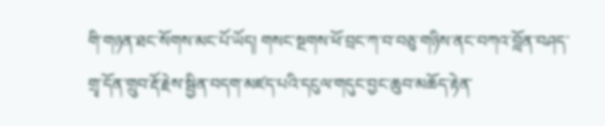གི་གཉན་ཐང་སོགས་མང་པོ་ཡོད། གསང་སྔགས་ཕོ་བྲང་ཀ་བ་བཅུ་གཉིས་ནང་བཀའ་བློན་བཤད་གྲྭ་དོན་གྲུབ་རྡོ་རྗེས་སྦྱིན་བདག་མཛད་པའི་དངུལ་གདུང་བྱང་ཆུབ་མཆོད་རྟེན་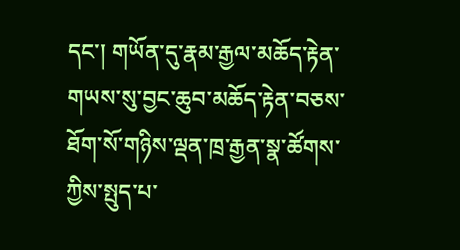དང་། གཡོན་དུ་རྣམ་རྒྱལ་མཆོད་རྟེན་གཡས་སུ་བྱང་ཆུབ་མཆོད་རྟེན་བཅས་ཐོག་སོ་གཉིས་ལྡན་ཁྲ་རྒྱན་སྣ་ཚོགས་ཀྱིས་སྤུད་པ་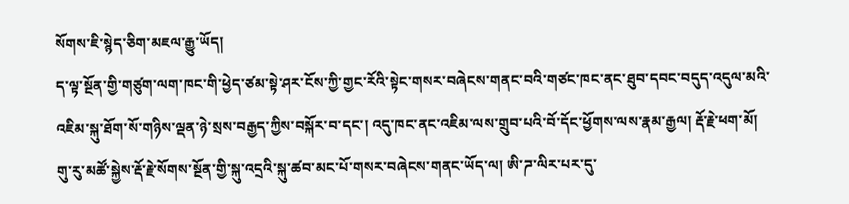སོགས་ཇི་སྙེད་ཅིག་མཇལ་རྒྱུ་ཡོད།
ད་ལྟ་སྔོན་གྱི་གཙུག་ལག་ཁང་གི་ཕྱེད་ཙམ་སྟེ་ཤར་ངོས་ཀྱི་གྱང་རོའི་སྟེང་གསར་བཞེངས་གནང་བའི་གཙང་ཁང་ནང་ཐུབ་དབང་བདུད་འདུལ་མའི་འཇིམ་སྐུ་ཐོག་སོ་གཉིས་ལྡན་ཉེ་སྲས་བརྒྱད་ཀྱིས་བསྐོར་བ་དང་། འདུ་ཁང་ནང་འཇིམ་ལས་གྲུབ་པའི་བོ་དོང་ཕྱོགས་ལས་རྣམ་རྒྱལ། རྡོ་རྗེ་ཕག་མོ། གུ་རུ་མཚོ་སྐྱེས་རྡོ་རྗེ་སོགས་སྔོན་གྱི་སྐུ་འདྲའི་སྐུ་ཚབ་མང་པོ་གསར་བཞེངས་གནང་ཡོད་ལ། ཨི་ཌ་ལིར་པར་དུ་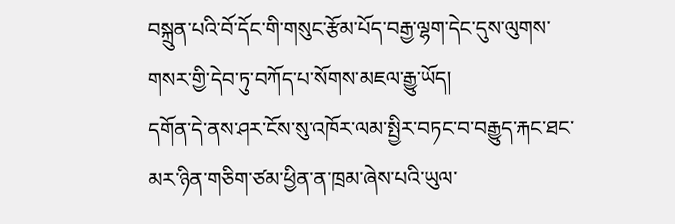བསྐྲུན་པའི་བོ་དོང་གི་གསུང་རྩོམ་པོད་བརྒྱ་ལྷག་དེང་དུས་ལུགས་གསར་གྱི་དེབ་ཏུ་བཀོད་པ་སོགས་མཇལ་རྒྱུ་ཡོད།
དགོན་དེ་ནས་ཤར་ངོས་སུ་འཁོར་ལམ་སྤྱིར་བཏང་བ་བརྒྱུད་རྐང་ཐང་མར་ཉིན་གཅིག་ཙམ་ཕྱིན་ན་ཁྲམ་ཞེས་པའི་ཡུལ་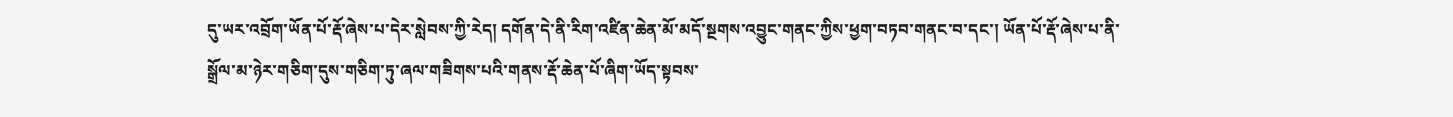དུ་ཡར་འབྲོག་ཡོན་པོ་རྡོ་ཞེས་པ་དེར་སླེབས་ཀྱི་རེད། དགོན་དེ་ནི་རིག་འཛིན་ཆེན་མོ་མདོ་སྔགས་འབྱུང་གནང་ཀྱིས་ཕྱག་བཏབ་གནང་བ་དང་། ཡོན་པོ་རྡོ་ཞེས་པ་ནི་སྒྲོལ་མ་ཉེར་གཅིག་དུས་གཅིག་ཏུ་ཞལ་གཟིགས་པའི་གནས་རྡོ་ཆེན་པོ་ཞིག་ཡོད་སྟབས་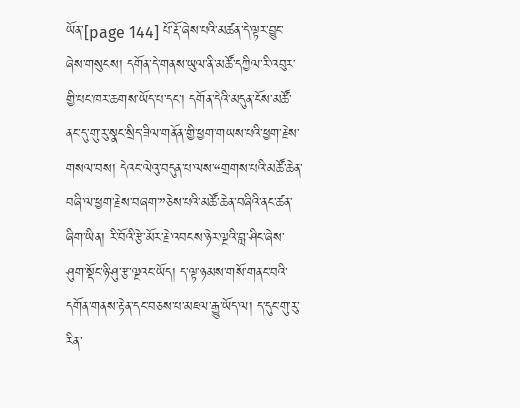ཡོན་[page 144] པོ་རྡོ་ཞེས་པའི་མཚན་དེ་ལྟར་བྱུང་ཞེས་གསུངས། དགོན་དེ་གནས་ཡུལ་ནི་མཚོ་དཀྱིལ་རི་འབུར་གྱི་པང་ཁར་ཆགས་ཡོད་པ་དང་། དགོན་དེའི་མདུན་ངོས་མཚོ་ནང་དུ་གུ་རུ་སྣང་སྲིད་ཟིལ་གནོན་གྱི་ཕྱག་གཡས་པའི་ཕྱག་རྗེས་གསལ་བས། དེའང་ལེའུ་བདུན་པ་ལས་“གྲགས་པའི་མཚོ་ཆེན་བཞི་ལ་ཕྱག་རྗེས་བཞག་”ཅེས་པའི་མཚོ་ཆེན་བཞིའི་ནང་ཚན་ཞིག་ཡིན། རི་བོའི་རྩེ་མོར་རྗེ་འབངས་ཉེར་ལྔའི་བླ་ཤིང་ཞེས་ཤུག་སྡོང་ཉི་ཤུ་རྩ་ལྔའང་ཡོད། ད་ལྟ་ཉམས་གསོ་གནང་བའི་དགོན་གནས་རྟེན་དང་བཅས་པ་མཇལ་རྒྱུ་ཡོད་ལ། ད་དུང་གུ་རུ་རིན་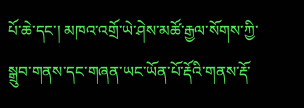པོ་ཆེ་དང་། མཁའ་འགྲོ་ཡེ་ཤེས་མཚོ་རྒྱལ་སོགས་ཀྱི་སྒྲུབ་གནས་དང་གཞན་ཡང་ཡོན་པོ་རྡོའི་གནས་རྡོ་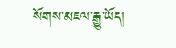སོགས་མཇལ་རྒྱུ་ཡོད།